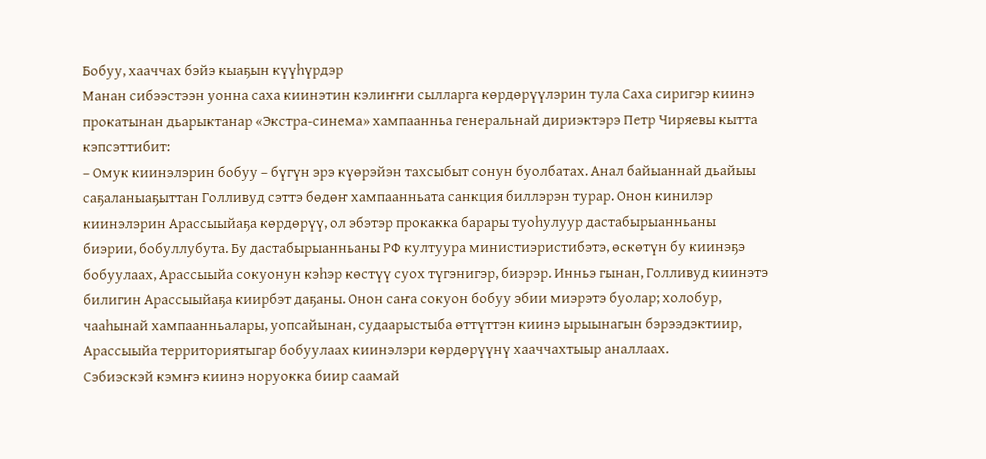Бобуу, хааччах бэйэ кыаҕын күүһүрдэр
Манан сибээстээн уонна саха киинэтин кэлиҥҥи сылларга көрдөрүүлэрин тула Саха сиригэр киинэ прокатынан дьарыктанар «Экстра-синема» хампаанньа генеральнай дириэктэрэ Петр Чиряевы кытта кэпсэттибит:
– Омук киинэлэрин бобуу – бүгүн эрэ күөрэйэн тахсыбыт сонун буолбатах. Анал байыаннай дьайыы саҕаланыаҕыттан Голливуд сэттэ бөдөҥ хампаанньата санкция биллэрэн турар. Онон кинилэр киинэлэрин Арассыыйаҕа көрдөрүү, ол эбэтэр прокакка барары туоһулуур дастабырыанньаны биэрии, бобуллубута. Бу дастабырыанньаны РФ култуура министиэристибэтэ, өскөтүн бу киинэҕэ бобуулаах, Арассыыйа сокуонун кэһэр көстүү суох түгэнигэр, биэрэр. Инньэ гынан, Голливуд киинэтэ билигин Арассыыйаҕа киирбэт даҕаны. Онон саҥа сокуон бобуу эбии миэрэтэ буолар; холобур, чааһынай хампаанньалары, уопсайынан, судаарыстыба өттүттэн киинэ ырыынагын бэрээдэктиир, Арассыыйа территориятыгар бобуулаах киинэлэри көрдөрүүнү хааччахтыыр аналлаах.
Сэбиэскэй кэмҥэ киинэ норуокка биир саамай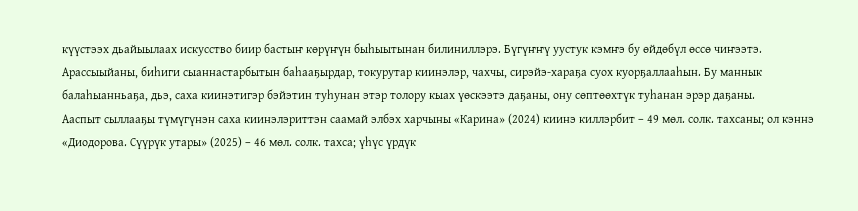күүстээх дьайыылаах искусство биир бастыҥ көрүҥүн быһыытынан билиниллэрэ. Бүгүҥҥү уустук кэмҥэ бу өйдөбүл өссө чиҥээтэ. Арассыыйаны, биһиги сыаннастарбытын баһааҕырдар, токурутар киинэлэр, чахчы, сирэйэ-хараҕа суох куорҕаллааһын. Бу маннык балаһыанньаҕа, дьэ, саха киинэтигэр бэйэтин туһунан этэр толору кыах үөскээтэ даҕаны, ону сөптөөхтүк туһанан эрэр даҕаны.
Ааспыт сыллааҕы түмүгүнэн саха киинэлэриттэн саамай элбэх харчыны «Карина» (2024) киинэ киллэрбит – 49 мөл. солк. тахсаны; ол кэннэ «Диодорова. Сүүрүк утары» (2025) – 46 мөл. солк. тахса; үһүс үрдүк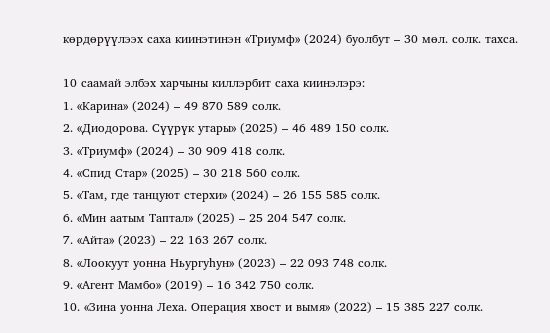көрдөрүүлээх саха киинэтинэн «Триумф» (2024) буолбут – 30 мөл. солк. тахса.

10 саамай элбэх харчыны киллэрбит саха киинэлэрэ:
1. «Карина» (2024) – 49 870 589 солк.
2. «Диодорова. Сүүрүк утары» (2025) – 46 489 150 солк.
3. «Триумф» (2024) – 30 909 418 солк.
4. «Спид Стар» (2025) – 30 218 560 солк.
5. «Там, где танцуют стерхи» (2024) – 26 155 585 солк.
6. «Мин аатым Таптал» (2025) – 25 204 547 солк.
7. «Айта» (2023) – 22 163 267 солк.
8. «Лоокуут уонна Ньургуһун» (2023) – 22 093 748 солк.
9. «Агент Мамбо» (2019) – 16 342 750 солк.
10. «Зина уонна Леха. Операция хвост и вымя» (2022) – 15 385 227 солк.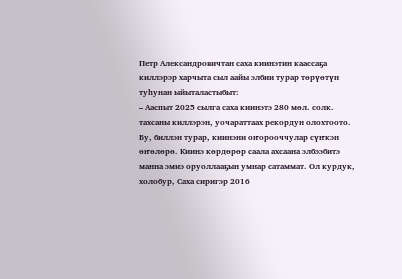Петр Александровичтан саха киинэтин каассаҕа киллэрэр харчыта сыл аайы элбии турар төрүөтүн туһунан ыйыталастыбыт:
– Ааспыт 2025 сылга саха киинэтэ 280 мөл. солк. тахсаны киллэрэн, уочараттаах рекордун олохтоото. Бу, биллэн турар, киинэни оҥорооччулар сүҥкэн өҥөлөрө. Киинэ көрдөрөр саала ахсаана элбээбитэ манна эмиэ оруоллааҕын умнар сатаммат. Ол курдук, холобур, Саха сиригэр 2016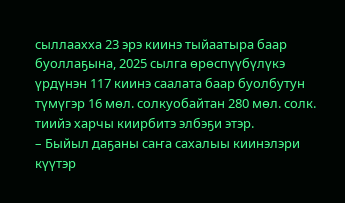сыллаахха 23 эрэ киинэ тыйаатыра баар буоллаҕына, 2025 сылга өрөспүүбүлүкэ үрдүнэн 117 киинэ саалата баар буолбутун түмүгэр 16 мөл. солкуобайтан 280 мөл. солк. тиийэ харчы киирбитэ элбэҕи этэр.
– Быйыл даҕаны саҥа сахалыы киинэлэри күүтэр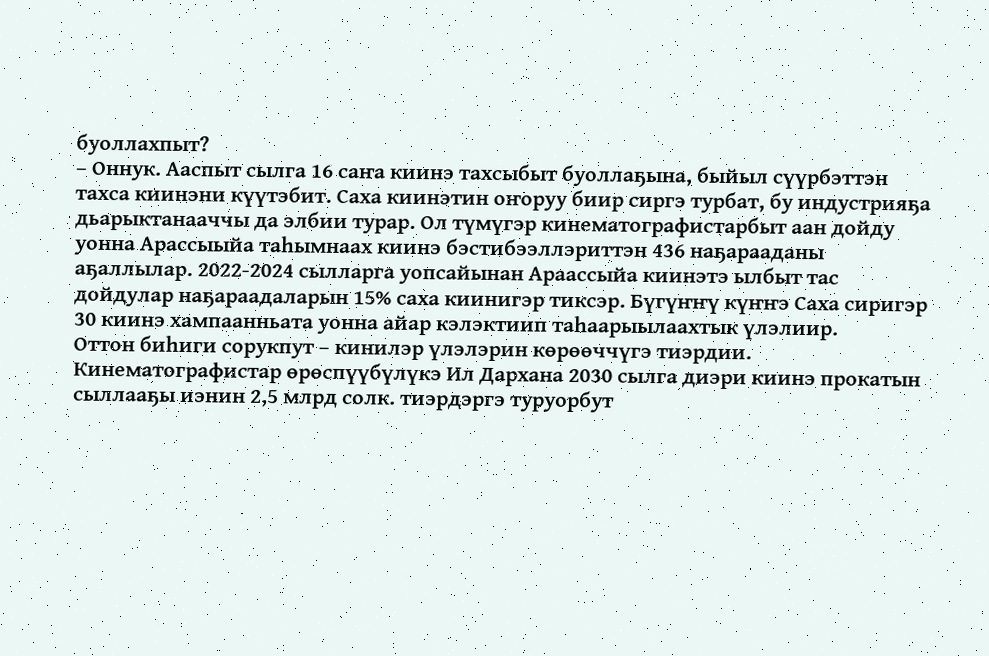буоллахпыт?
– Оннук. Ааспыт сылга 16 саҥа киинэ тахсыбыт буоллаҕына, быйыл сүүрбэттэн тахса киинэни күүтэбит. Саха киинэтин оҥоруу биир сиргэ турбат, бу индустрияҕа дьарыктанааччы да элбии турар. Ол түмүгэр кинематографистарбыт аан дойду уонна Арассыыйа таһымнаах киинэ бэстибээллэриттэн 436 наҕарааданы аҕаллылар. 2022-2024 сылларга уопсайынан Араассыйа киинэтэ ылбыт тас дойдулар наҕараадаларын 15% саха киинигэр тиксэр. Бүгүҥҥү күҥҥэ Саха сиригэр 30 киинэ хампаанньата уонна айар кэлэктиип таһаарыылаахтык үлэлиир.
Оттон биһиги сорукпут – кинилэр үлэлэрин көрөөччүгэ тиэрдии.
Кинематографистар өрөспүүбүлүкэ Ил Дархана 2030 сылга диэри киинэ прокатын сыллааҕы иэнин 2,5 млрд солк. тиэрдэргэ туруорбут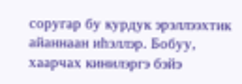соругар бу курдук эрэллээхтик айаннаан иһэллэр. Бобуу, хаарчах кинилэргэ бэйэ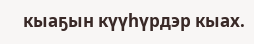кыаҕын күүһүрдэр кыах.